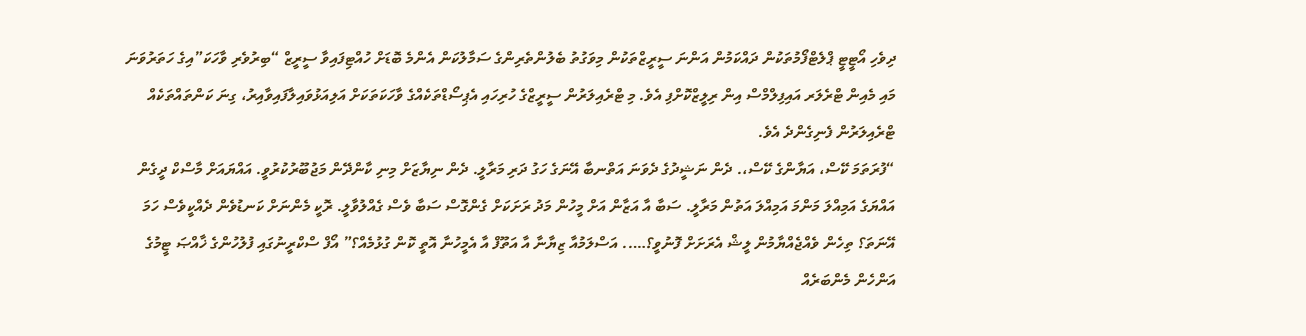ދިވެހި އޯޓީޓީ ޕްލެޓްފޯމުތަކުން ދައްކަމުން އަންނަ ސީރީޒްތަކުން މިވަގުތު ބެލުންތެރިންގެ ސަމާލުކަން އެންމެ ބޮޑަށް ހުއްޓިފައިވާ ސީރީޒް “ބިރުވެރި ވާހަކަ”އިގެ ހަތަރުވަނަ މައި މެއިން ޓްރެލަރ އައިފިލްމްސް އިން ރިލީޒްކޮށްފި އެވެ. މި ޓްރެއިލަރުން ސީރީޒްގެ ހުރިހައި އެޕިސޯޑްތަކެއްގެ ވާހަކަތަކަށް އަލިއަޅުވައިލާފައިވާއިރު، ގިނަ ކަންތައްތަކެއް ޓްރެއިލަރުން ފެނިގެންދެ އެވެ.
“ފުރަތަމަ ކޭސް، އަޔާންގެ ކޭސް،. ދެން ނަޝީދުގެ ދެވަނަ އަތްނބާ އޭނަގެ ހަގު ދަރި މަރާލީ. ދެން ނިޔާޒަށް މިނި ކާންދޭން މަޖުބޫރުކުރުވީ. އައްޔައަށް މާސްކް ދީގެން އައްޔަގެ އަމިއްލަ މަންމަ އަމިއްލަ އަތުން މަރާލީ. ސަބާ އާ އަޒާން އަށް މީހުން މަދު ރަށަކަށް ގެންގޮސް ސަބާ ވެސް ގެއްލުވާލީ. ރޮކީ މެންނަށް ކަނޑުވެން ދެއްކީވެސް ހަމަ އޭނަތަ؟ ތިހެން ވެއްޖެއްޔާމުން ލީޝް އެރަށަށް ފޮނުވީ؟….. އަސްލަމުއާ ޒިޔާނާ އާ އަތޫފް އާ އެމީހުނާ އޮތީ ކޮން ގުޅުމެއް؟” އޯފް ސްކްރީނުގައި ފުލުހުންގެ ޚާއްޞަ ޓީމުގެ އަންހެން މެންބަރެއް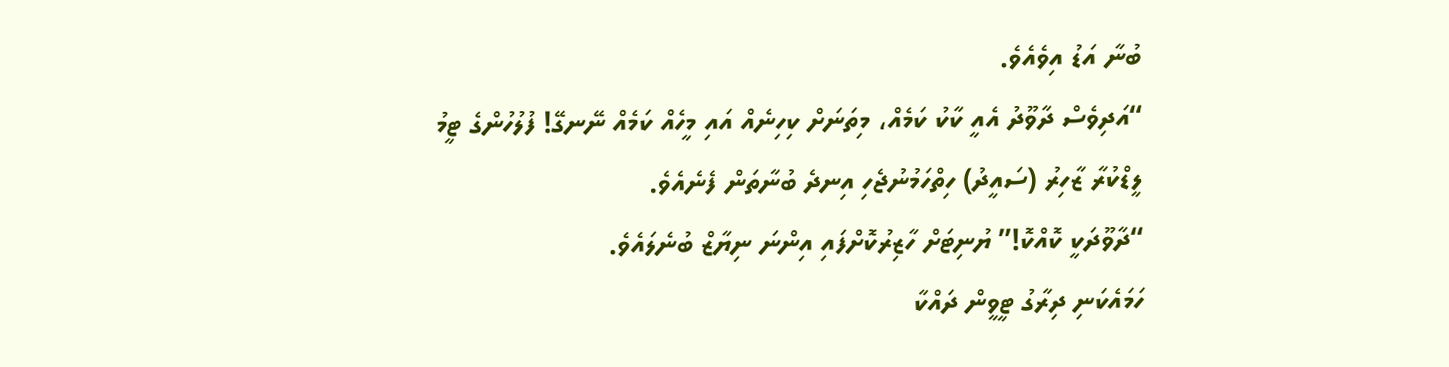ބުނާ އަޑު އިވެއެވެ.
“އަދިވެސް ދާވޫދު އެއީ ކާކު ކަމެއް، މިތަނަށް ކިހިނެއް އައި މީހެއް ކަމެއް ނޭނގޭ! ފުލުހުންގެ ޓީމު ލީޑްކުރާ ޒާހިރު (ސައީދު) ހިތްހަމުނުޖެހި އިނދެ ބުނާތަން ފެނެއެވެ.
“ދާވޫދަކީ ކޮއްކޮ!” ޔުނިޓަށް ހާޒިރުކޮށްފައި އިންނަ ނިޔާޒް ބުނެލައެވެ.
ހަމައެކަނި ދިރާގު ޓީވީން ދައްކާ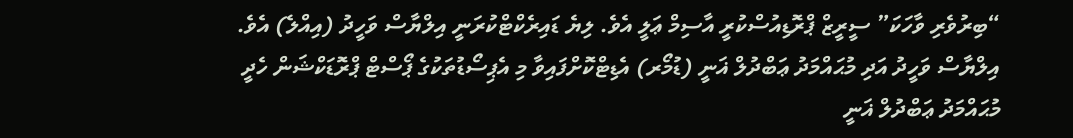“ބިރުވެރި ވާހަކަ” ސީރީޒް ޕްރޮޑިއުސްކުރީ އާސިމް ޢަލީ އެވެ. ލިޔެ ޑައިރެކްޓްކުރަނީ އިލްޔާސް ވަހީދު (އިއްލެ) އެވެ.
އިލްޔާސް ވަހީދު އަދި މުޙައްމަދު ޢަބްދުލް ޣަނީ (ޑުމޯރ) އެޑިޓްކޮށްފައިވާ މި އެޕިސޯޑުތަކުގެ ޕޯސްޓް ޕްރޮޑަކްޝަން ހެދީ މުޙައްމަދު ޢަބްދުލް ޣަނީ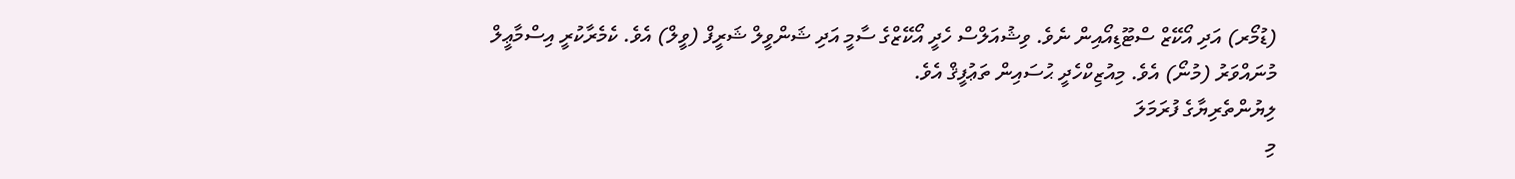(ޑުމޯރ) އަދި އޯކޭޒް ސްޓޫޑިއޯއިން ނެވެ. ވިޝުއަލްސް ހެދީ އޯކޭޒްގެ ސާމީ އަދި ޝަންވީލް ޝަރީފް (ވީލް) އެވެ. ކެމެރާކުރީ އިސްމާޢީލް މުނައްވަރު (މުނޯ) އެވެ. މިއުޒިކްހެދީ ޙުސައިން ތަޢުފީޤް އެވެ.
ލިޔުންތެރިޔާގެ ފުރަމަލަ
މި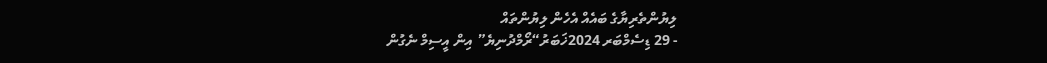ލިޔުންތެރިޔާގެ ބައެއް އެހެން ލިޔުންތައް
- 29 ޑިސެމްބަރ 2024ޚަބަރު“ރޯމްދުނިޔެ” އިން އީސިމް ނެގުން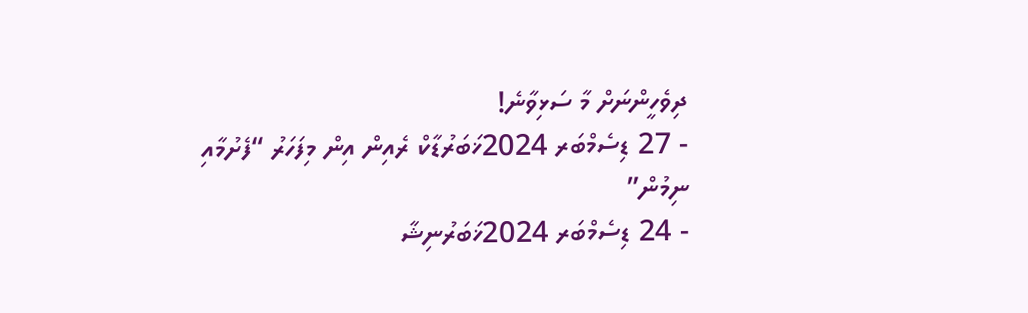ދިވެހީންނަށް މާ ސަޅިވާނެ!
- 27 ޑިސެމްބަރ 2024ޚަބަރުޑާކް ރެއިން އިން މިފަހަރު “ފެށުމާއި ނިމުން”
- 24 ޑިސެމްބަރ 2024ޚަބަރުނިޝާ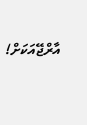އާރްޖޭއަކަށް!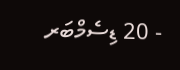- 20 ޑިސެމްބަރ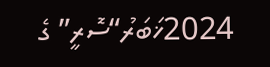2024ޚަބަރު“ސޮރީ” ގެ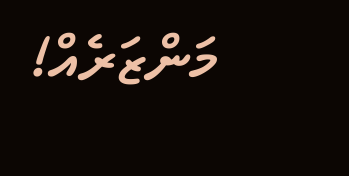މަންޒަރެއް!